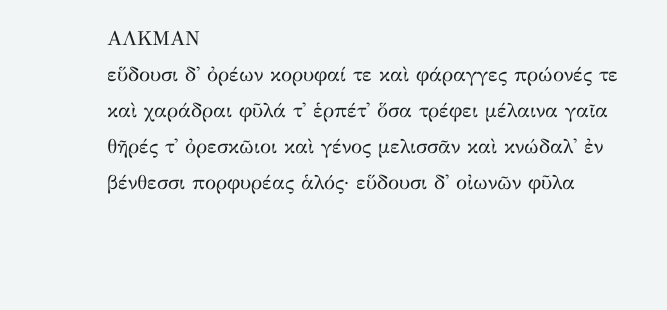ΑΛΚΜΑΝ
εὕδουσι δ' ὀρέων κορυφαί τε καὶ φάραγγες πρώονές τε καὶ χαράδραι φῦλά τ' ἑρπέτ' ὅσα τρέφει μέλαινα γαῖα θῆρές τ' ὀρεσκῶιοι καὶ γένος μελισσᾶν καὶ κνώδαλ' ἐν βένθεσσι πορφυρέας ἁλός· εὕδουσι δ' οἰωνῶν φῦλα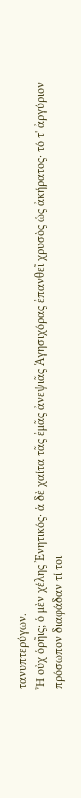τανυπτερύγων.
Ἦ οὐχ ὁρῆις; ὁ μὲν χέλης Ἐνητικός· ἁ δὲ χαίτα τᾶς ἐμᾶς ἀνεψιᾶς Ἁγησιχόρας ἐπανθεῖ χρυσὸς ὡς ἀκήρατος· τό τ' ἀργύριον πρόσωπον διαφάδαν τί τοι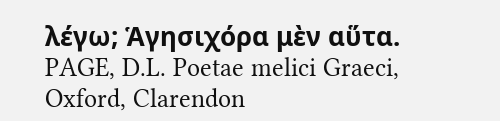λέγω; Ἁγησιχόρα μὲν αὕτα.
PAGE, D.L. Poetae melici Graeci, Oxford, Clarendon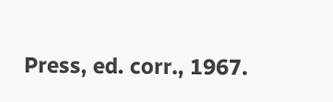Press, ed. corr., 1967.